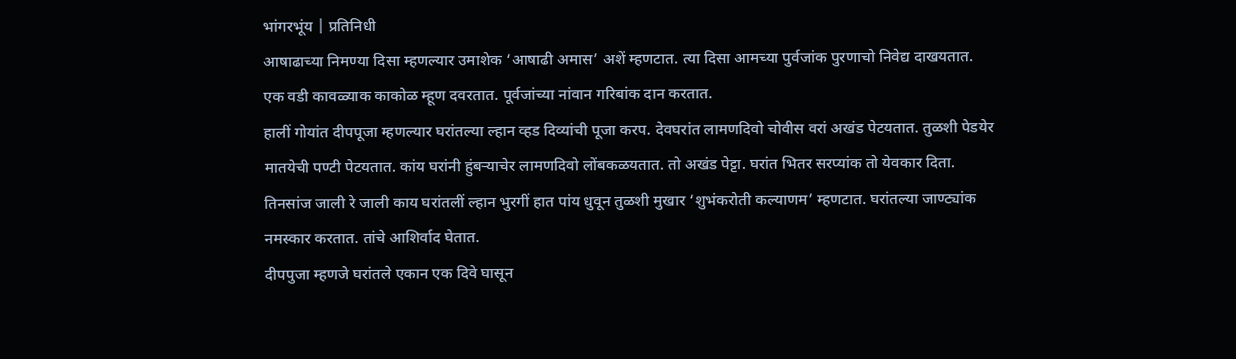भांगरभूंय | प्रतिनिधी
आषाढाच्या निमण्या दिसा म्हणल्यार उमाशेक ‘आषाढी अमास’ अशें म्हणटात. त्या दिसा आमच्या पुर्वजांक पुरणाचो निवेद्य दाखयतात. एक वडी कावळ्याक काकोळ म्हूण दवरतात. पूर्वजांच्या नांवान गरिबांक दान करतात.
हालीं गोयांत दीपपूजा म्हणल्यार घरांतल्या ल्हान व्हड दिव्यांची पूजा करप. देवघरांत लामणदिवो चोवीस वरां अखंड पेटयतात. तुळशी पेडयेर मातयेची पण्टी पेटयतात. कांय घरांनी हुंबऱ्याचेर लामणदिवो लोंबकळयतात. तो अखंड पेट्टा. घरांत भितर सरप्यांक तो येवकार दिता. तिनसांज जाली रे जाली काय घरांतलीं ल्हान भुरगीं हात पांय धुवून तुळशी मुखार ‘शुभंकरोती कल्याणम’ म्हणटात. घरांतल्या जाण्ट्यांक नमस्कार करतात. तांचे आशिर्वाद घेतात.
दीपपुजा म्हणजे घरांतले एकान एक दिवे घासून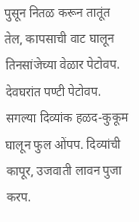पुसून नितळ करून तातूंत तेल, कापसाची वाट घालून तिनसांजेच्या वेळार पेटोवप. देवघरांत पण्टी पेटोवप. सगल्या दिव्यांक हळद-कुकूम घालून फुल ओंपप. दिव्यांची कापूर, उजवाती लावन पुजा करप.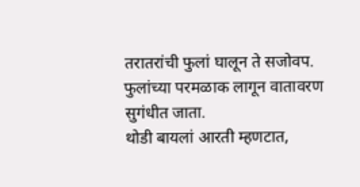तरातरांची फुलां घालून ते सजोवप. फुलांच्या परमळाक लागून वातावरण सुगंधीत जाता.
थोडी बायलां आरती म्हणटात,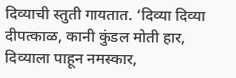दिव्याची स्तुती गायतात. ‘दिव्या दिव्या दीपत्काळ, कानी कुंडल मोती हार, दिव्याला पाहून नमस्कार,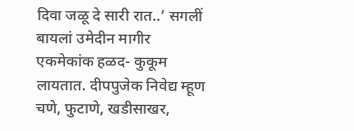दिवा जळू दे सारी रात..’ सगलीं बायलां उमेदीन मागीर एकमेकांक हळद- कुकूम लायतात. दीपपुजेक निवेद्य म्हूण चणे, फुटाणे, खडीसाखर,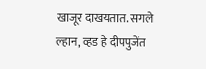खाजूर दाखयतात. सगले ल्हान, व्हड हे दीपपुजेंत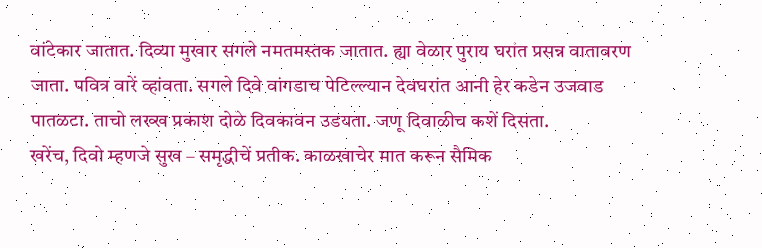वांटेकार जातात. दिव्या मुखार सगले नमतमस्तक जातात. ह्या वेळार पुराय घरांत प्रसन्न वातावरण जाता. पवित्र वारें व्हांवता. सगले दिवे वांगडाच पेटिल्ल्यान देवघरांत आनी हेर कडेन उजवाड पातळटा. ताचो लख्ख प्रकाश दोळे दिवकावन उडयता. जणू दिवाळीच कशें दिसता.
खरेंच, दिवो म्हणजे सुख – समृद्धीचें प्रतीक. काळखाचेर मात करून सैमिक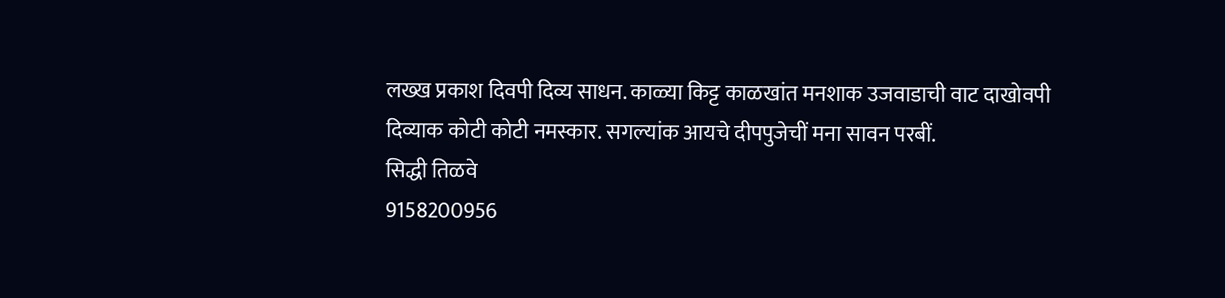लख्ख प्रकाश दिवपी दिव्य साधन. काळ्या किट्ट काळखांत मनशाक उजवाडाची वाट दाखोवपी दिव्याक कोटी कोटी नमस्कार. सगल्यांक आयचे दीपपुजेचीं मना सावन परबीं.
सिद्धी तिळवे
9158200956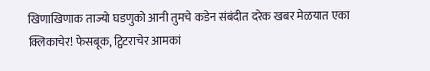खिणाखिणाक ताज्यो घडणुको आनी तुमचे कडेन संबंदीत दरेक खबर मेळयात एका क्लिकाचेर! फेसबूक, ट्विटराचेर आमकां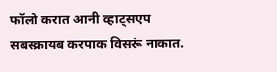फॉलो करात आनी व्हाट्सएप सबस्क्रायब करपाक विसरूं नाकात.